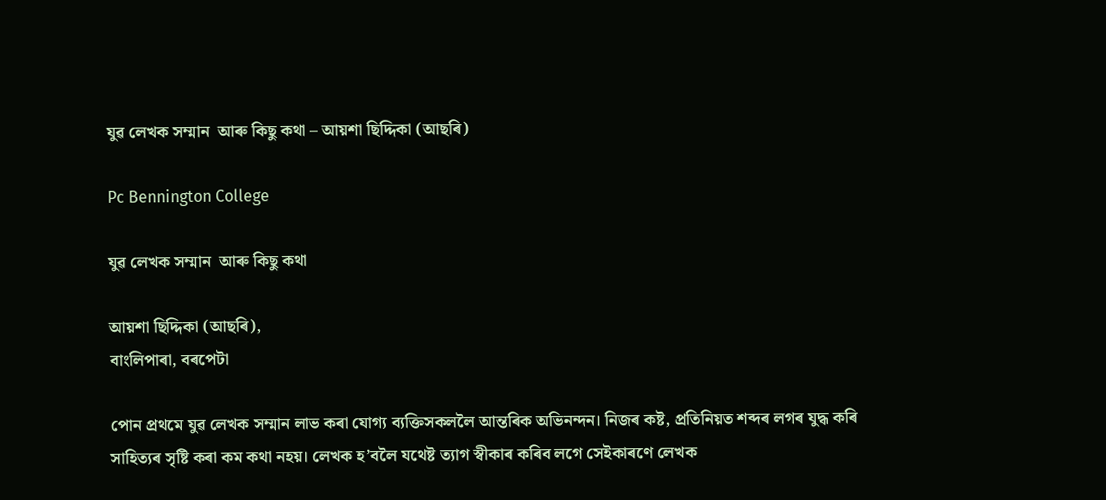যুৱ লেখক সম্মান  আৰু কিছু কথা – আয়শা ছিদ্দিকা (আছৰি)

Pc Bennington College

যুৱ লেখক সম্মান  আৰু কিছু কথা

আয়শা ছিদ্দিকা (আছৰি),
বাংলিপাৰা, বৰপেটা

পোন প্ৰথমে যুৱ লেখক সম্মান লাভ কৰা যোগ্য ব্যক্তিসকললৈ আন্তৰিক অভিনন্দন। নিজৰ কষ্ট, প্ৰতিনিয়ত শব্দৰ লগৰ যুদ্ধ কৰি সাহিত্যৰ সৃষ্টি কৰা কম কথা নহয়। লেখক হ’বলৈ যথেষ্ট ত্যাগ স্বীকাৰ কৰিব লগে সেইকাৰণে লেখক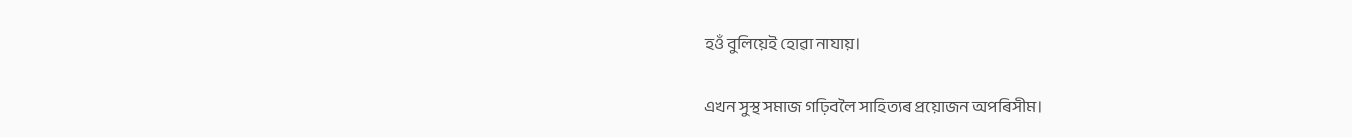হওঁ বুলিয়েই হোৱা নাযায়।

এখন সুস্থ সমাজ গঢ়িবলৈ সাহিত্যৰ প্ৰয়োজন অপৰিসীম।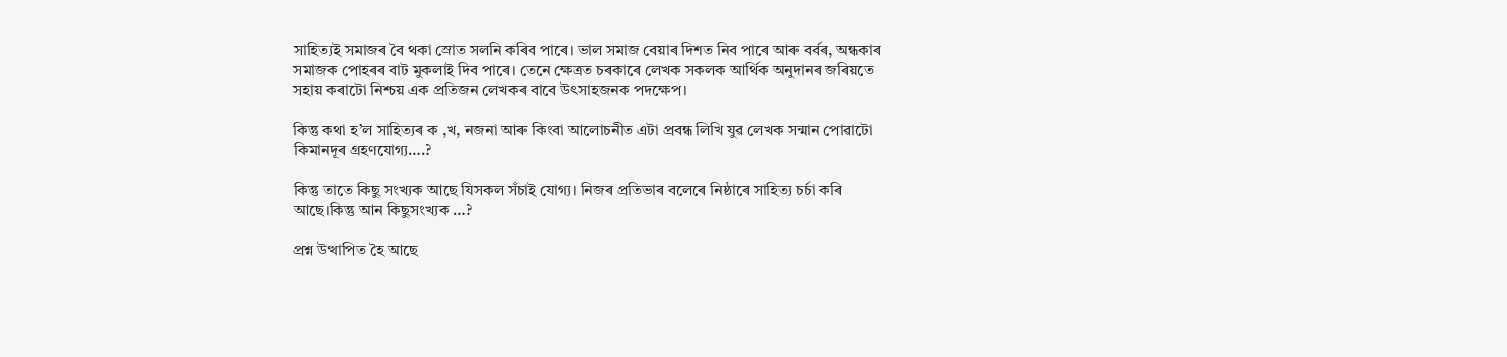সাহিত্যই সমাজৰ বৈ থকা স্ৰোত সলনি কৰিব পাৰে। ভাল সমাজ বেয়াৰ দিশত নিব পাৰে আৰু বৰ্বৰ, অন্ধকাৰ সমাজক পোহৰৰ বাট মুকলাই দিব পাৰে। তেনে ক্ষেত্ৰত চৰকাৰে লেখক সকলক আৰ্থিক অনুদানৰ জৰিয়তে সহায় কৰাটো নিশ্চয় এক প্ৰতিজন লেখকৰ বাবে উৎসাহজনক পদক্ষেপ।

কিন্তু কথা হ’ল সাহিত্যৰ ক ,খ, নজনা আৰু কিংবা আলোচনীত এটা প্ৰবন্ধ লিখি যুৱ লেখক সন্মান পোৱাটো কিমানদূৰ গ্ৰহণযোগ্য….?

কিন্তু তাতে কিছু সংখ্যক আছে যিসকল সঁচাই যোগ্য। নিজৰ প্ৰতিভাৰ বলেৰে নিষ্ঠাৰে সাহিত্য চৰ্চা কৰি আছে।কিন্তু আন কিছুসংখ্যক …?

প্ৰশ্ন উত্থাপিত হৈ আছে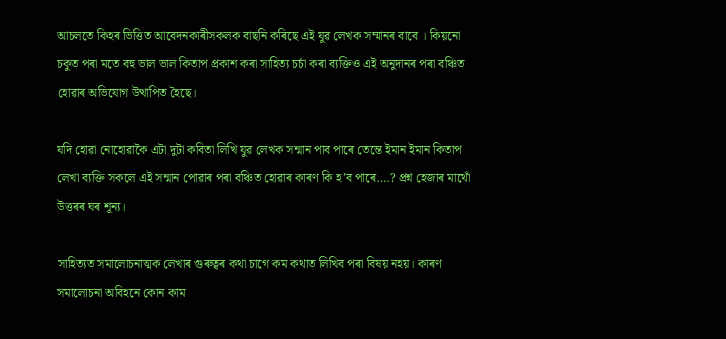আচলতে কিহৰ ভিত্তিত আবেদনকাৰীসকলক বাছনি কৰিছে এই যুৱ লেখক সম্মানৰ বাবে । কিয়নো চকুত পৰা মতে বহু ভাল ভাল কিতাপ প্ৰকাশ কৰা সাহিত্য চৰ্চা কৰা ব্যক্তিও এই অনুদানৰ পৰা বঞ্চিত হোৱাৰ অভিযোগ উত্থাপিত হৈছে।

যদি হোৱা নোহোৱাকৈ এটা দুটা কবিতা লিখি যুৱ লেখক সন্মান পাব পাৰে তেন্তে ইমান ইমান কিতাপ লেখা ব্যক্তি সকলে এই সন্মান পোৱাৰ পৰা বঞ্চিত হোৱাৰ কাৰণ কি হ’ব পাৰে….? প্ৰশ্ন হেজাৰ মাথোঁ উত্তৰৰ ঘৰ শূন্য।

সাহিত্যত সমালোচনাত্মক লেখাৰ গুৰুত্বৰ কথা চাগে কম কথাত লিখিব পৰা বিষয় নহয়। কাৰণ সমালোচনা অবিহনে কোন কাম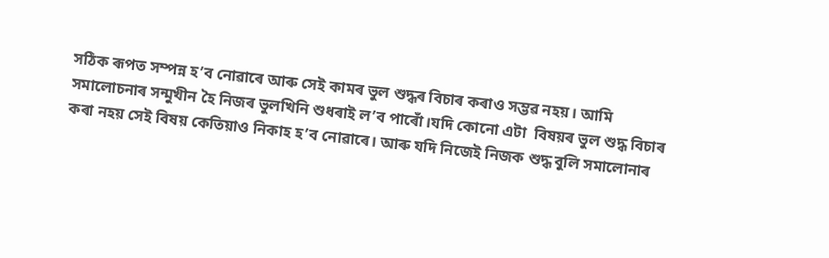সঠিক ৰূপত সম্পন্ন হ’ব নোৱাৰে আৰু সেই কামৰ ভুল শুদ্ধৰ বিচাৰ কৰাও সম্ভৱ নহয়। আমি সমালোচনাৰ সন্মুখীন হৈ নিজৰ ভুলখিনি শুধৰাই ল’ব পাৰোঁ।যদি কোনো এটা  বিষয়ৰ ভুল শুদ্ধ বিচাৰ কৰা নহয় সেই বিষয় কেতিয়াও নিকাহ হ’ব নোৱাৰে। আৰু যদি নিজেই নিজক শুদ্ধ বুলি সমালোনাৰ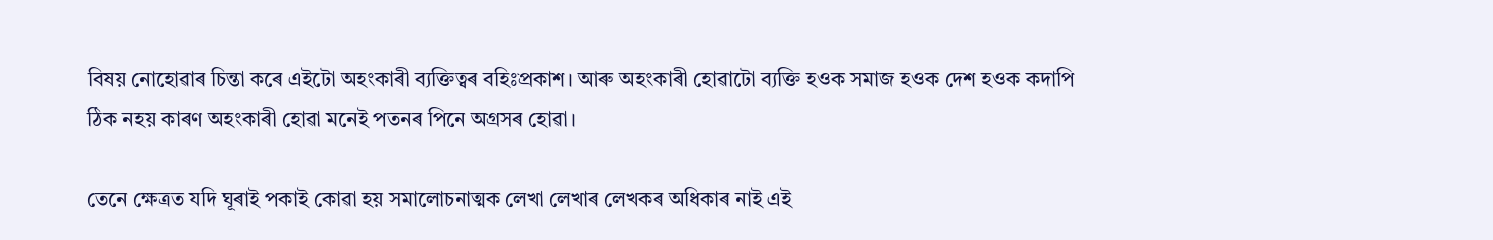বিষয় নোহোৱাৰ চিন্তা কৰে এইটো অহংকাৰী ব্যক্তিত্বৰ বহিঃপ্ৰকাশ। আৰু অহংকাৰী হোৱাটো ব্যক্তি হওক সমাজ হওক দেশ হওক কদাপি ঠিক নহয় কাৰণ অহংকাৰী হোৱা মনেই পতনৰ পিনে অগ্ৰসৰ হোৱা।

তেনে ক্ষেত্ৰত যদি ঘূৰাই পকাই কোৱা হয় সমালোচনাত্মক লেখা লেখাৰ লেখকৰ অধিকাৰ নাই এই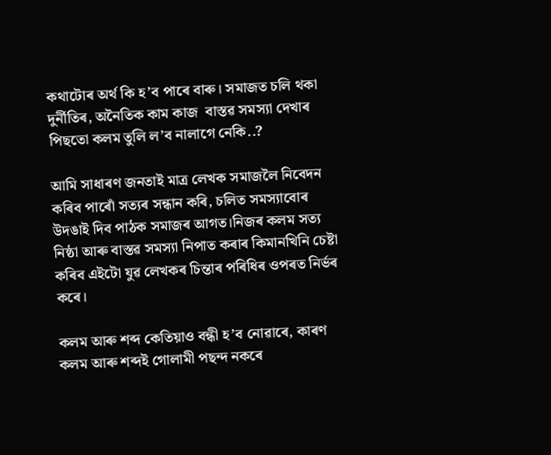কথাটোৰ অৰ্থ কি হ’ব পাৰে বাৰু। সমাজত চলি থকা দুৰ্নীতিৰ, অনৈতিক কাম কাজ  বাস্তৱ সমস্যা দেখাৰ পিছতো কলম তুলি ল’ব নালাগে নেকি..?

আমি সাধাৰণ জনতাই মাত্ৰ লেখক সমাজলৈ নিবেদন কৰিব পাৰোঁ সত্যৰ সন্ধান কৰি, চলিত সমস্যাবোৰ উদঙাই দিব পাঠক সমাজৰ আগত।নিজৰ কলম সত্য নিষ্ঠা আৰু বাস্তৱ সমস্যা নিপাত কৰাৰ কিমানখিনি চেষ্টা কৰিব এইটো যুৱ লেখকৰ চিন্তাৰ পৰিধিৰ ওপৰত নিৰ্ভৰ কৰে।

কলম আৰু শব্দ কেতিয়াও বন্ধী হ’ব নোৱাৰে, কাৰণ কলম আৰু শব্দই গোলামী পছন্দ নকৰে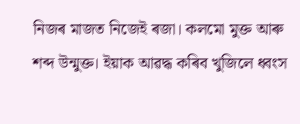নিজৰ মাজত নিজেই ৰজা। কলমো মুক্ত আৰু শব্দ উন্মুক্ত। ইয়াক আৱদ্ধ কৰিব খুজিলে ধ্বংস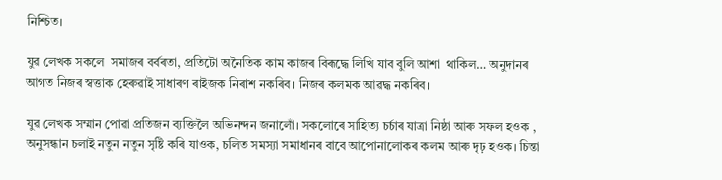নিশ্চিত।

যুৱ লেখক সকলে  সমাজৰ বর্বৰতা, প্ৰতিটো অনৈতিক কাম কাজৰ বিৰূদ্ধে লিখি যাব বুলি আশা  থাকিল… অনুদানৰ আগত নিজৰ স্বত্তাক হেৰুৱাই সাধাৰণ ৰাইজক নিৰাশ নকৰিব। নিজৰ কলমক আৱদ্ধ নকৰিব।

যুৱ লেখক সম্মান পোৱা প্ৰতিজন ব্যক্তিলৈ অভিনন্দন জনালোঁ। সকলোৰে সাহিত্য চৰ্চাৰ যাত্ৰা নিষ্ঠা আৰু সফল হওক , অনুসন্ধান চলাই নতুন নতুন সৃষ্টি কৰি যাওক, চলিত সমস্যা সমাধানৰ বাবে আপোনালোকৰ কলম আৰু দৃঢ় হওক। চিন্তা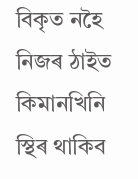বিকৃত নহৈ নিজৰ ঠাইত কিমানখিনি স্থিৰ থাকিব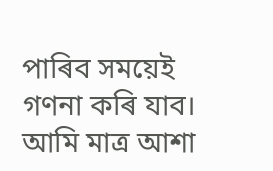পাৰিব সময়েই গণনা কৰি যাব। আমি মাত্ৰ আশা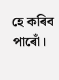হে কৰিব পাৰোঁ।